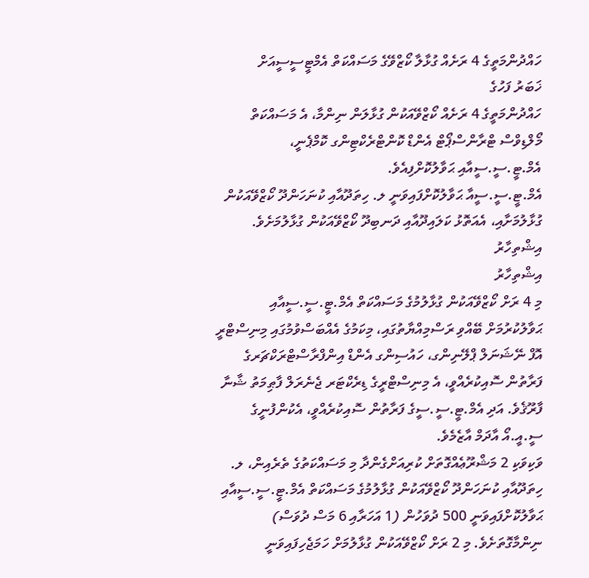ހައްދުންމަތީގެ 4 ރަށެއް ގުޅާލާ ކޯޒްވޭގެ މަސައްކަތް އެމްޓީސީސީއަށް
ޚަބަރު ފަހުގެ
ހައްދުންމަތީގެ 4 ރަށެއް ކޯޒްވޭއަކުން ގުޅާލަން ނިންމާ، އެ މަސައްކަތް މޯލްޑިވްސް ޓްރާންސްޕޯޓް އެންޑް ކޮންޓްރެކްޓިންގ ކޮމްޕެނީ، އެމް.ޓީ.ސީ.ސީއާއި ޙަވާލުކޮށްފިއެވެ.
އެމް.ޓީ.ސީ.ސީއާ ޙަވާލުކޮށްފައިވަނީ ލ. ހިތަދޫއާއި ކުނަހަންދޫ ކޯޒްވޭއަކުން ގުޅާލުމަށާއި، އެއަތޮޅު ކަލައިދޫއާއި ދަނބިދޫ ކޯޒްވޭއަކުން ގުޅާލުމަށެވެ.
އިޝްތިހާރު
އިޝްތިހާރު
މި 4 ރަށް ކޯޒްވޭއަކުން ގުޅާލުމުގެ މަސައްކަތް އެމް.ޓީ.ސީ.ސީއާއި ޙަވާލުކުރުމަށް ބޭއްވި ރަސްމިއްޔާތުގައި، މިކަމުގެ އެއްބަސްވުމުގައި މިނިސްޓްރީ އޮފް ނޭޝަނަލް ޕްލޭނިންގ، ހައުސިންގ އެންޑް އިންފްރާސްޓްރަކްޗަރގެ ފަރާތުން ސޮއިކުރެއްވީ، އެ މިނިސްޓްރީގެ ޑިރެކްޓަރ ޖެނެރަލް ފާޠިމަތު ޝާނާ ފާރޫޤެވެ. އަދި އެމް.ޓީ.ސީ.ސީގެ ފަރާތުން ސޮއިކުރެއްވީ، އެކުންފުނީގެ ސީ.އީ.އޯ އާދަމް އާޒެމެވެ.
ވަކިވަކި 2 މަޝްރޫޢެއްގޮތަށް ކުރިއަށްގެންދާ މި މަސައްކަތުގެ ތެރެއިން، ލ. ހިތަދޫއާއި ކުނަހަންދޫ ކޯޒްވޭއަކުން ގުޅާލުމުގެ މަސައްކަތް އެމް.ޓީ.ސީ.ސީއާއި ޙަވާލުކޮށްފައިވަނީ 500 ދުވަހުން (1 އަހަރާއި 6 މަސް ދުވަސް) ނިންމާގޮތަށެވެ. މި 2 ރަށް ކޯޒްވޭއަކުން ގުޅާލުމަށް ހަމަޖެހިފައިވަނީ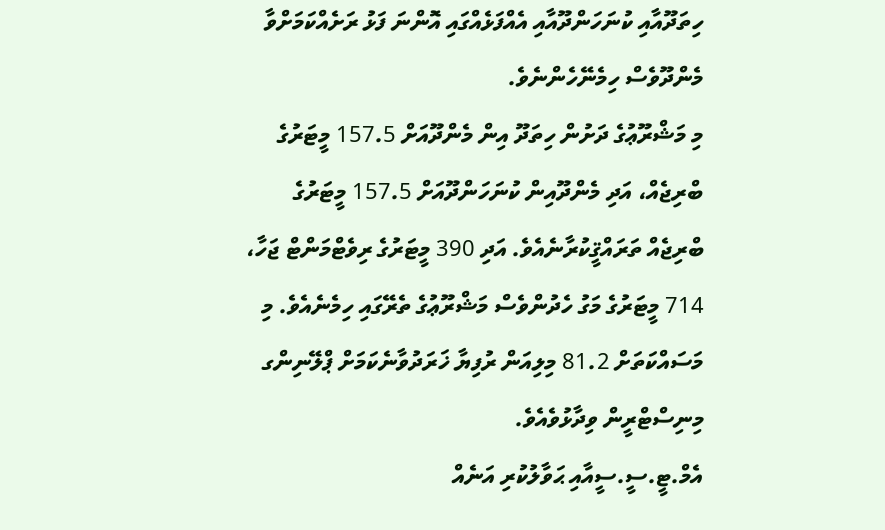ހިތަދޫއާއި ކުނަހަންދޫއާއި އެއްފަޅެއްގައި އޮންނަ ފަޅު ރަށެއްކަމަށްވާ މެންދޫވެސް ހިމެނޭހެންނެވެ.
މި މަޝްރޫޢުގެ ދަށުން ހިތަދޫ އިން މެންދޫއަށް 157.5 މީޓަރުގެ ބްރިޖެއް، އަދި މެންދޫއިން ކުނަހަންދޫއަށް 157.5 މީޓަރުގެ ބްރިޖެއް ތަރައްޤީކުރާނެއެވެ. އަދި 390 މީޓަރުގެ ރިވެޓްމަންޓް ޖަހާ، 714 މީޓަރުގެ މަގު ހެދުންވެސް މަޝްރޫޢުގެ ތެރޭގައި ހިމެނެއެވެ. މި މަސައްކަތަށް 81.2 މިލިއަން ރުފިޔާ ޚަރަދުވާނެކަމަށް ޕްލޭނިންގ މިނިސްޓްރީން ވިދާޅުވެއެވެ.
އެމް.ޓީ.ސީ.ސީއާއި ޙަވާލުކުރި އަނެއް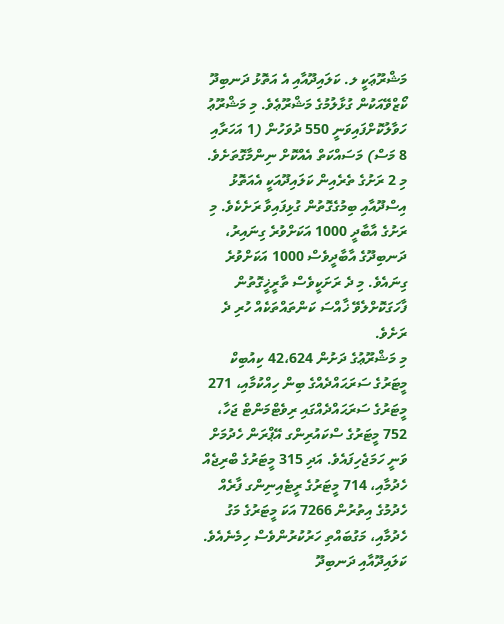މަޝްރޫޢަކީ ލ. ކަލައިދޫއާއި އެ އަތޮޅު ދަނބިދޫ ކޯޒްވޭއަކުން ގުޅާލުމުގެ މަޝްރޫޢެވެ. މި މަޝްރޫޢު ހަވާލުކޮށްފައިވަނީ 550 ދުވަހުން (1 އަހަރާއި 8 މަސް) މަސައްކަތް އެއްކޮށް ނިންމާގޮތަށެވެ.
މި 2 ރަށުގެ ތެރެއިން ކަލައިދޫއަކީ އެއަތޮޅު އިސްދޫއާއި ބިމުގެގޮތުން ގުޅިފައިވާ ރަށެކެވެ. މި ރަށުގެ އާބާދީ 1000 އަކަށްވުރެ ގިނައިރު، ދަނބިދޫގެ އާބާދީވެސް 1000 އަކަށްވުރެ ގިނައެވެ. މި ދެ ރަށަކީވެސް ތާރީޚީގޮތުން ފާހަގަކޮށްލެވޭ ޚާއްސަ ކަންތައްތަކެއް ހުރި ދެ ރަށެވެ.
މި މަޝްރޫޢުގެ ދަށުން 42،624 ކިއުބިކް މީޓަރުގެ ސަރަޙައްދެއްގެ ބިން ހިއްކުމާއި، 271 މީޓަރުގެ ސަރަޙައްދެއްގައި ރިވެޓްމަންޓް ޖަހާ، 752 މީޓަރުގެ ސްކައުރިންގ އޭޕްރަން ހެދުމަށް ވަނީ ހަމަޖެހިފައެވެ. އަދި 315 މީޓަރުގެ ބްރިޖެއް ހެދުމާއި، 714 މީޓަރުގެ ރީޓެއިނިންގ ފާރެއް ހެދުމުގެ އިތުރުން 7266 އަކަ މީޓަރުގެ މަގު ހެދުމާއި، މަގުބައްތި ހަރުކުރުންވެސް ހިމެނެއެވެ.
ކަލައިދޫއާއި ދަނބިދޫ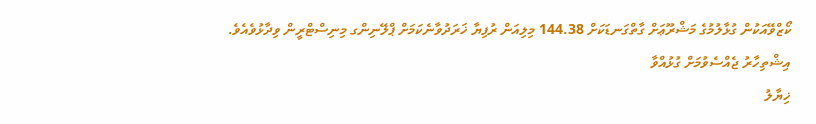ކޯޒްވޭއަކުން ގުޅާލުމުގެ މަޝްރޫޢަށް ގާތްގަނޑަކަށް 144.38 މިލިއަން ރުފިޔާ ޚަރަދުވާނެކަމަށް ޕްލޭނިންގ މިނިސްޓްރީން ވިދާޅުވެއެވެ.
އިޝްތިހާރު ޖެއްސެވުމަށް ގުޅުއްވާ
ޚިޔާލު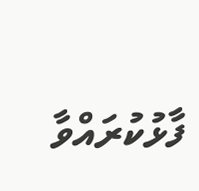ފާޅުކުރައްވާ